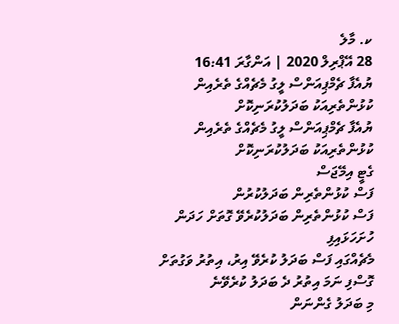ކ. މާލެ
28 އޭޕްރިލް 2020 | އަންގާރަ 16:41
ޔުއެފާ ޗެމްޕިއަންސް ލީގު މެޗެއްގެ ތެރެއިން ކުޅުންތެރިއަކު ބަދަލުކުރަނިކޮށް
ޔުއެފާ ޗެމްޕިއަންސް ލީގު މެޗެއްގެ ތެރެއިން ކުޅުންތެރިއަކު ބަދަލުކުރަނިކޮށް
ގެޓީ އިމޭޖަސް
ފަސް ކުޅުންތެރިން ބަދަލުކުރުން
ފަސް ކުޅުންތެރިން ބަދަލުކުރެވޭ ގޮތަށް ހަދަން ހުށަހަޅައިފި
މެޗެއްގައި ފަސް ބަދަލު ކުރެވޭ އިރު، އިތުރު ވަގުތަށް ގޮސްފި ނަމަ އިތުރު ދެ ބަދަލު ކުރެވޭނެ
މި ބަދަލު ގެންނަން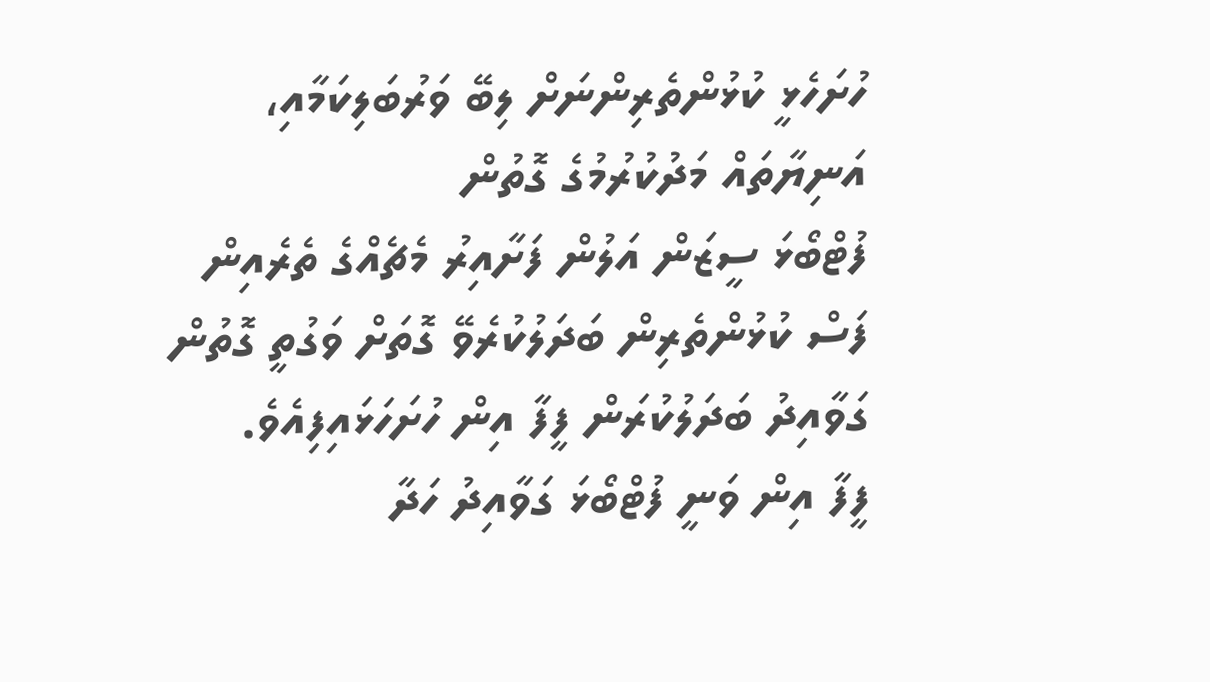ހުށަހެޅީ ކުޅުންތެރިންނަށް ލިބޭ ވަރުބަލިކަމާއި، އަނިޔާތައް މަދުކުރުމުގެ ގޮތުން
ފުޓްބޯޅަ ސީޒަން އަލުން ފަށާއިރު މެޗެއްގެ ތެރެއިން ފަސް ކުޅުންތެރިން ބަދަލުކުރެވޭ ގޮތަށް ވަގުތީ ގޮތުން ގަވާއިދު ބަދަލުކުރަން ފީފާ އިން ހުށަހަޅައިފިއެވެ.
ފީފާ އިން ވަނީ ފުޓްބޯޅަ ގަވާއިދު ހަދާ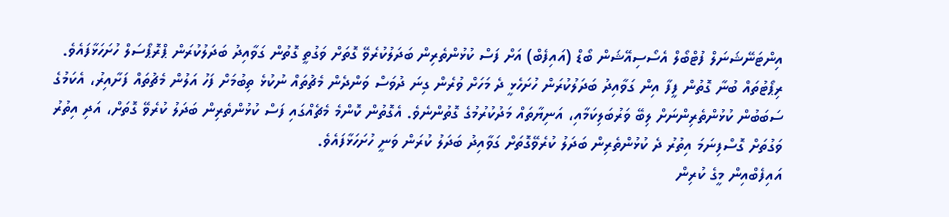އިންޓަނޭޝަނަލް ފުޓްބޯލް އެސޯސިއޭޝަން ބޯޑް (އައިފެބް) އަށް ފަސް ކުޅުންތެރިން ބަދަލުކުރެވޭ ގޮތަށް ވަގުތީ ގޮތުން ގަވާއިދު ބަދަލުކުރަން ޕްރޮޕޯސަލް ހުށަހަޅާފައެވެ.
ރިޕޯޓުތައް ބުނާ ގޮތުން ފީފާ އިން ގަވާއިދު ބަދަލުކުރަން ހުށަހެޅީ ދެ މަހަށް ވުރެން ގިނަ ދުވަސް ވަންދެން މެޗުތައް ނުކުޅެ ތިބުމަށް ފަހު އަލުން މެޗުތައް ފަށާއިރު، އެކަމުގެ ސަބަބުން ކުޅުންތެރިންނަށް ލިބޭ ވަރުބަލިކަމާއި، އަނިޔާތައް މަދުކުރުމުގެ ގޮތުންނެވެ. އެގޮތުން ކޮންމެ މެޗެއްގައި ފަސް ކުޅުންތެރިން ބަދަލު ކުރެވޭ ގޮތަށް، އަދި އިތުރު ވަގުތަށް ގޮސްފިނަމަ އިތުރު ދެ ކުޅުންތެރިން ބަދަލު ކުރެވޭގޮތަށް ގަވާއިދު ބަދަލު ކުރަން ވަނީ ހުށަހަޅާފައެވެ.
އައިފެބްއިން މީގެ ކުރިން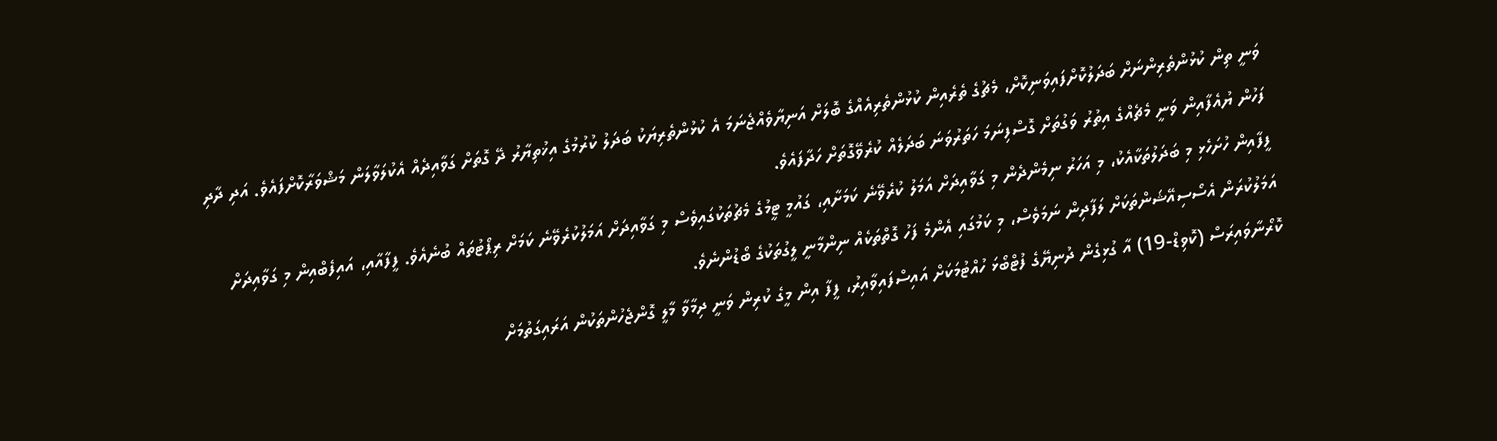ވަނީ ތިން ކުޅުންތެރިންނަށް ބަދަލުކޮށްފައިވަނިކޮށް، މެޗުގެ ތެރެއިން ކުޅުންތެރިއެއްގެ ބޮލަށް އަނިޔާވެއްޖެނަމަ އެ ކުޅުންތެރިޔަކު ބަދަލު ކުރުމުގެ އިޚުތިޔާރު ދޭ ގޮތަށް ގަވާއިދެއް އެކުލަވާލަން މަޝްވަރާކޮށްފައެވެ. އަދި ދާދި ފަހުން ޔުއެފާއިން ވަނީ މެޗެއްގެ އިތުރު ވަގުތަށް ގޮސްފިނަމަ ހަތަރުވަނަ ބަދަލެއް ކުރެވޭގޮތަށް ހަދާފައެވެ.
ފީފާއިން ހުށަހެޅި މި ބަދަލުތަކާއެކު، މި އަހަރު ނިމެންދެން މި ގަވާއިދަށް އަމަލު ކުރެވޭނެ ކަމަށާއި، ގައުމީ ޓީމުގެ މެޗުތަކުގައިވެސް މި ގަވާއިދަށް އަމަލުކުރެވޭނެ ކަމަށް ރިޕޯޓުތައް ބުނެއެވެ. ފީފާއާއި، އައިފެބްއިން މި ގަވާއިދަށް އަމަލުކުރަން އެސޯސިއޭޝަންތަކަށް ލަފާދިން ނަމަވެސް، މި ކަމުގައި އެންމެ ފަހު ގޮތްތަކެއް ނިންމާނީ ލީގުތަކުގެ ބޯޑުންނެވެ.
ކޮރޯނާވައިރަސް (ކޮވިޑް-19) އާ ގުޅިގެން ދުނިޔޭގެ ފުޓްބޯޅަ ހުއްޓުމަކަށް އައިސްފައިވާއިރު، ފީފާ އިން މީގެ ކުރިން ވަނީ ދިމާވާ މާލީ ގޮންޖެހުންތަކުން އަރައިގަތުމަށް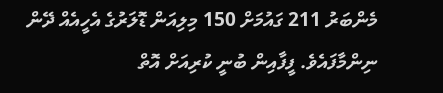މެންބަރު 211 ގައުމަށް 150 މިލިއަން ޑޮލަރުގެ އެހީއެއް ދޭން ނިންމާފައެވެ. ފީފާއިން ބުނީ ކުރިއަށް އޮތް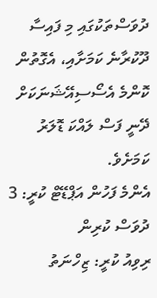ދުވަސްތަކުގައި މި ފައިސާ ދޫކުރާނެ ކަމަށާއި، އެގޮތުން ކޮންމެ އެސޯސިއޭޝަނަކަށް ދޭނީ ފަސް ލައްކަ ޑޮލަރު ކަމަށެވެ.
އެންމެ ފަހުން އަޕްޑޭޓް ކުރީ: 3 ދުވަސް ކުރިން
ރިވިއު ކުރީ: ޒިހްނަތު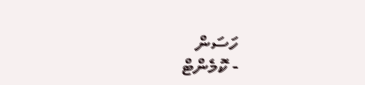ހަސަން
- ކޮމެންޓް